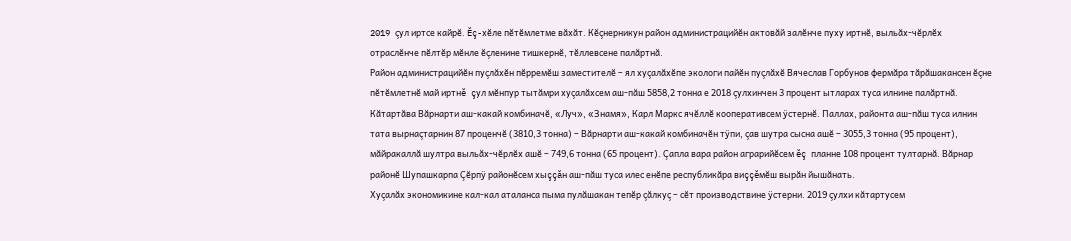2019 çул иртсе кайрĕ. Ĕç-хĕле пĕтĕмлетме вăхăт. Кĕçнерникун район администрацийĕн актовăй залĕнче пуху иртнĕ, выльăх-чĕрлĕх отраслĕнче пĕлтĕр мĕнле ĕçленине тишкернĕ, тĕллевсене палăртнă.
Район администрацийĕн пуçлăхĕн пĕрремĕш заместителĕ – ял хуçалăхĕпе экологи пайĕн пуçлăхĕ Вячеслав Горбунов фермăра тăрăшакансен ĕçне пĕтĕмлетнĕ май иртнĕ çул мĕнпур тытăмри хуçалăхсем аш-пăш 5858,2 тонна е 2018 çулхинчен 3 процент ытларах туса илнине палăртнă. Кăтартăва Вăрнарти аш-какай комбиначĕ, «Луч», «Знамя», Карл Маркс ячĕллĕ кооперативсем ÿстернĕ. Паллах, районта аш-пăш туса илнин тата вырнаçтарнин 87 проценчĕ (3810,3 тонна) – Вăрнарти аш-какай комбиначĕн тÿпи, çав шутра сысна ашĕ – 3055,3 тонна (95 процент), мăйракаллă шултра выльăх-чĕрлĕх ашĕ – 749,6 тонна (65 процент). Çапла вара район аграрийĕсем ĕç планне 108 процент тултарнă. Вăрнар районĕ Шупашкарпа Çĕрпÿ районĕсем хыççăн аш-пăш туса илес енĕпе республикăра виççĕмĕш вырăн йышăнать.
Хуçалăх экономикине кал-кал аталанса пыма пулăшакан тепĕр çăлкуç – сĕт производствине ÿстерни. 2019 çулхи кăтартусем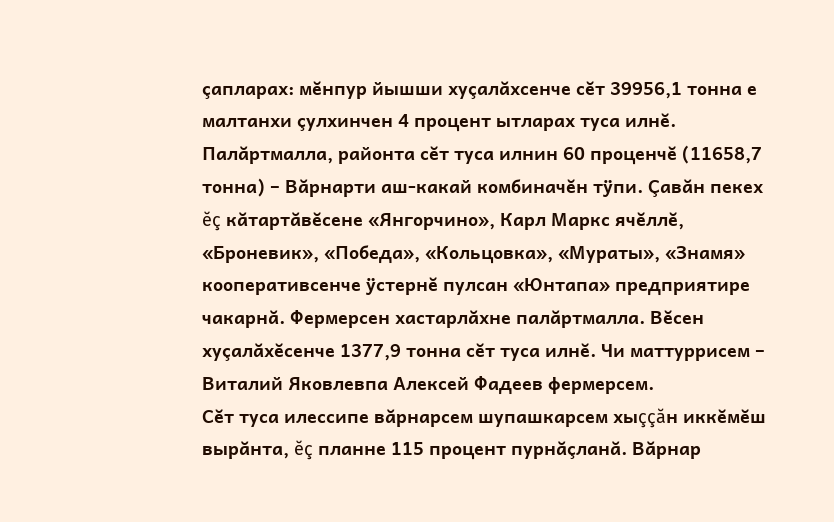çапларах: мĕнпур йышши хуçалăхсенче сĕт 39956,1 тонна е малтанхи çулхинчен 4 процент ытларах туса илнĕ. Палăртмалла, районта сĕт туса илнин 60 проценчĕ (11658,7 тонна) – Вăрнарти аш-какай комбиначĕн тÿпи. Çавăн пекех ĕç кăтартăвĕсене «Янгорчино», Карл Маркс ячĕллĕ, «Броневик», «Победа», «Кольцовка», «Мураты», «Знамя» кооперативсенче ÿстернĕ пулсан «Юнтапа» предприятире чакарнă. Фермерсен хастарлăхне палăртмалла. Вĕсен хуçалăхĕсенче 1377,9 тонна сĕт туса илнĕ. Чи маттуррисем – Виталий Яковлевпа Алексей Фадеев фермерсем.
Сĕт туса илессипе вăрнарсем шупашкарсем хыççăн иккĕмĕш вырăнта, ĕç планне 115 процент пурнăçланă. Вăрнар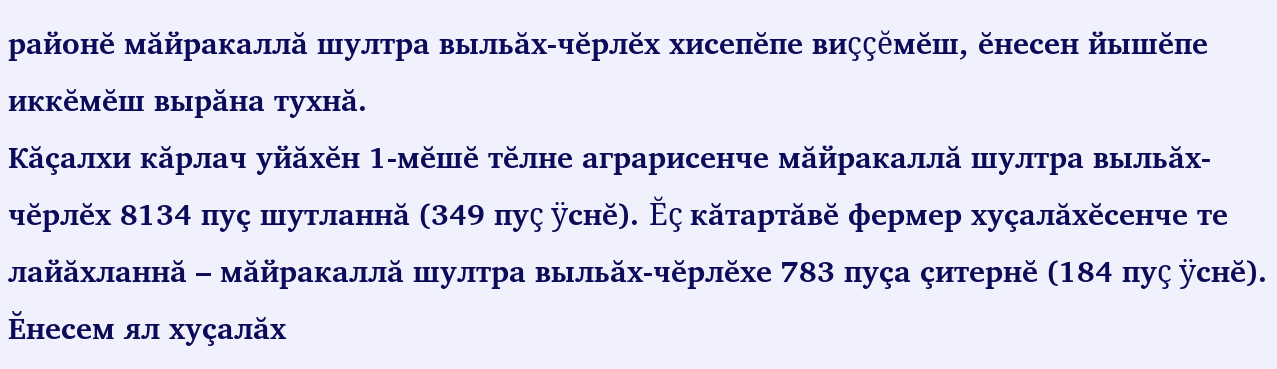районĕ мăйракаллă шултра выльăх-чĕрлĕх хисепĕпе виççĕмĕш, ĕнесен йышĕпе иккĕмĕш вырăна тухнă.
Кăçалхи кăрлач уйăхĕн 1-мĕшĕ тĕлне аграрисенче мăйракаллă шултра выльăх-чĕрлĕх 8134 пуç шутланнă (349 пуç ÿснĕ). Ĕç кăтартăвĕ фермер хуçалăхĕсенче те лайăхланнă – мăйракаллă шултра выльăх-чĕрлĕхе 783 пуçа çитернĕ (184 пуç ÿснĕ).
Ĕнесем ял хуçалăх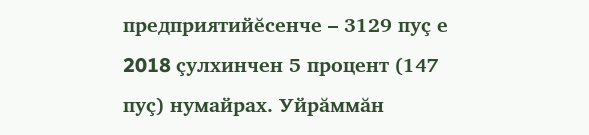предприятийĕсенче – 3129 пуç е 2018 çулхинчен 5 процент (147 пуç) нумайрах. Уйрăммăн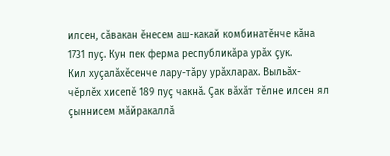илсен, сăвакан ĕнесем аш-какай комбинатĕнче кăна 1731 пуç. Кун пек ферма республикăра урăх çук.
Кил хуçалăхĕсенче лару-тăру урăхларах. Выльăх-чĕрлĕх хисепĕ 189 пуç чакнă. Çак вăхăт тĕлне илсен ял çыннисем мăйракаллă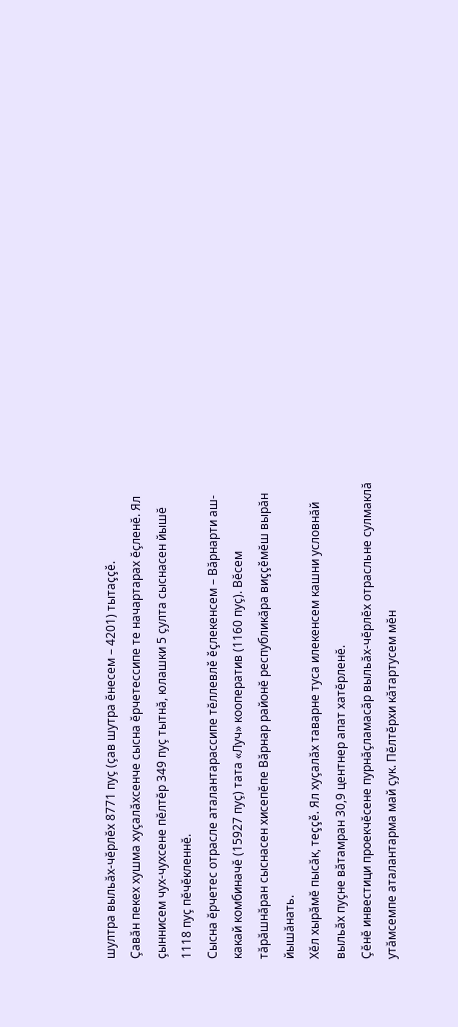шултра выльăх-чĕрлĕх 8771 пуç (çав шутра ĕнесем – 4201) тытаççĕ.
Çавăн пекех хушма хуçалăхсенче сысна ĕрчетессипе те начартарах ĕçленĕ. Ял çыннисем чух-чухсене пĕлтĕр 349 пуç тытнă, юлашки 5 çулта сыснасен йышĕ 1118 пуç пĕчĕкленнĕ.
Сысна ĕрчетес отрасле аталантарассипе тĕллевлĕ ĕçлекенсем – Вăрнарти аш-какай комбиначĕ (15927 пуç) тата «Луч» кооператив (1160 пуç). Вĕсем тăрăшнăран сыснасен хисепĕпе Вăрнар районĕ республикăра виççĕмĕш вырăн йышăнать.
Хĕл хырăмĕ пысăк, теççĕ. Ял хуçалăх таварне туса илекенсем кашни условнăй выльăх пуçне вăтамран 30,9 центнер апат хатĕрленĕ.
Çĕнĕ инвестици проекчĕсене пурнăçламасăр выльăх-чĕрлĕх отрасльне сулмаклă утăмсемпе аталантарма май çук. Пĕлтĕрхи кăтартусем мĕн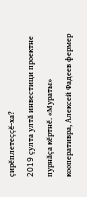çирĕплетеççĕ-ха?
2019 çулта ултă инвестици проектне пурнăçа кĕртнĕ. «Мураты» кооперативра, Алексей Фадеев фермер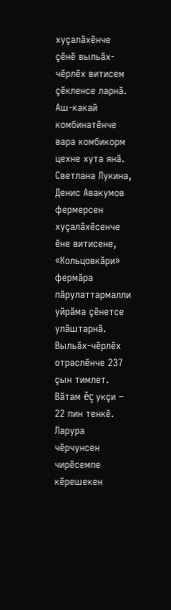хуçалăхĕнче çĕнĕ выльăх-чĕрлĕх витисем çĕкленсе ларнă. Аш-какай комбинатĕнче вара комбикорм цехне хута янă. Светлана Лукина, Денис Авакумов фермерсен хуçалăхĕсенче ĕне витисене, «Кольцовкăри» фермăра пăрулаттармалли уйрăма çĕнетсе улăштарнă.
Выльăх-чĕрлĕх отраслĕнче 237 çын тимлет. Вăтам ĕç укçи – 22 пин тенкĕ.
Ларура чĕрчунсен чирĕсемпе кĕрешекен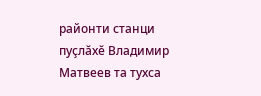районти станци пуçлăхĕ Владимир Матвеев та тухса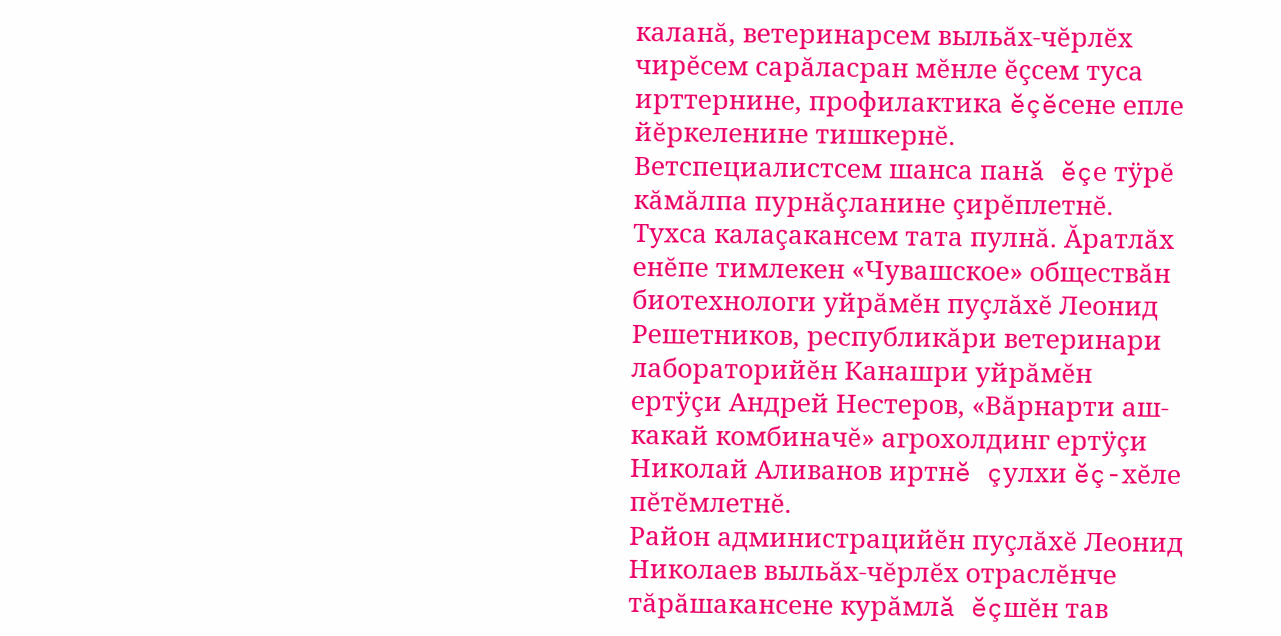каланă, ветеринарсем выльăх-чĕрлĕх чирĕсем сарăласран мĕнле ĕçсем туса ирттернине, профилактика ĕçĕсене епле йĕркеленине тишкернĕ. Ветспециалистсем шанса панă ĕçе тÿрĕ кăмăлпа пурнăçланине çирĕплетнĕ.
Тухса калаçакансем тата пулнă. Ăратлăх енĕпе тимлекен «Чувашское» обществăн биотехнологи уйрăмĕн пуçлăхĕ Леонид Решетников, республикăри ветеринари лабораторийĕн Канашри уйрăмĕн ертÿçи Андрей Нестеров, «Вăрнарти аш-какай комбиначĕ» агрохолдинг ертÿçи Николай Аливанов иртнĕ çулхи ĕç-хĕле пĕтĕмлетнĕ.
Район администрацийĕн пуçлăхĕ Леонид Николаев выльăх-чĕрлĕх отраслĕнче тăрăшакансене курăмлă ĕçшĕн тав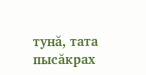тунă, тата пысăкрах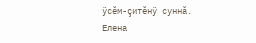ÿсĕм-çитĕнÿ суннă.
Елена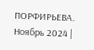ПОРФИРЬЕВА.
Ноябрь 2024 |